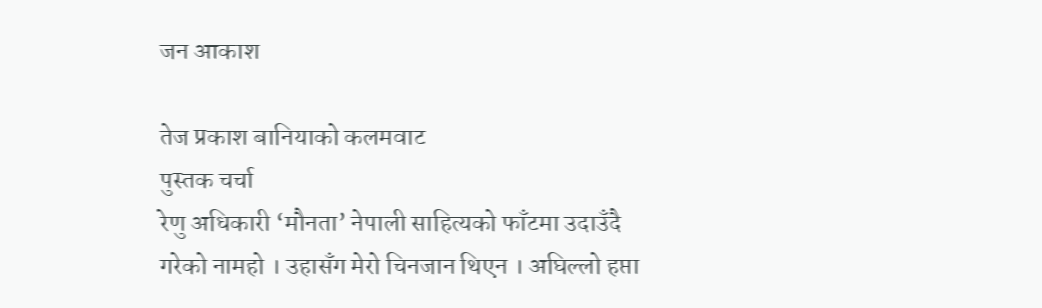जन आकाश

तेज प्रकाश बानियाको कलमवाट
पुस्तक चर्चा
रेणु अधिकारी ‘मौनता’ नेपाली साहित्यको फाँटमा उदाउँदै गरेको नामहो । उहासँग मेरो चिनजान थिएन । अघिल्लो हप्ता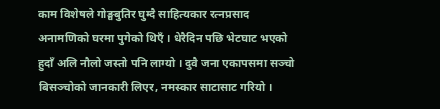काम विशेषले गोङ्घबुतिर घुम्दै साहित्यकार रत्नप्रसाद अनामणिको घरमा पुगेको थिएँ । धेरैदिन पछि भेटघाट भएको हुदाँ अलि नौलो जस्तो पनि लाग्यो । दुवै जना एकापसमा सञ्चो बिसञ्चोको जानकारी लिएर, नमस्कार साटासाट गरियो ।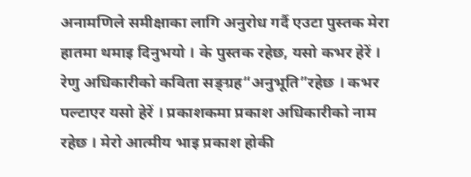अनामणिले समीक्षाका लागि अनुरोध गर्दै एउटा पुस्तक मेरा हातमा थमाइ दिनुभयो । के पुस्तक रहेछ, यसो कभर हेरें । रेणु अधिकारीको कविता सङ्ग्रह“अनुभूति”रहेछ । कभर पल्टाएर यसो हेरें । प्रकाशकमा प्रकाश अधिकारीको नाम रहेछ । मेरो आत्मीय भाइ प्रकाश होकी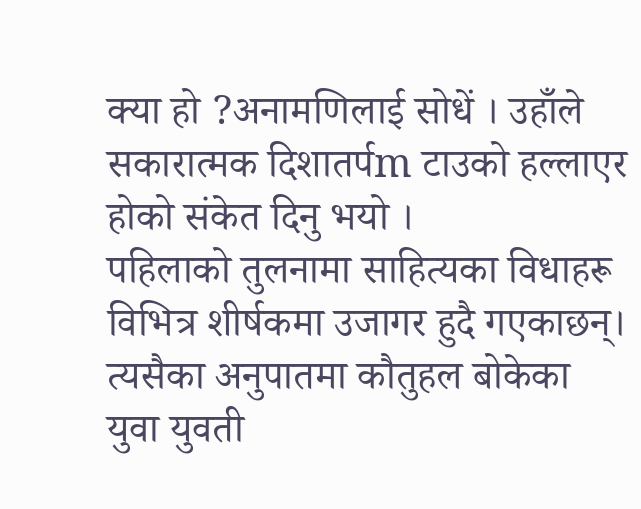क्या हो ?अनामणिलाई सोधें । उहाँले सकारात्मक दिशातर्पm टाउको हल्लाएर होको संकेत दिनु भयो ।
पहिलाको तुलनामा साहित्यका विधाहरू विभित्र शीर्षकमा उजागर हुदै गएकाछन्। त्यसैका अनुपातमा कौतुहल बोकेका युवा युवती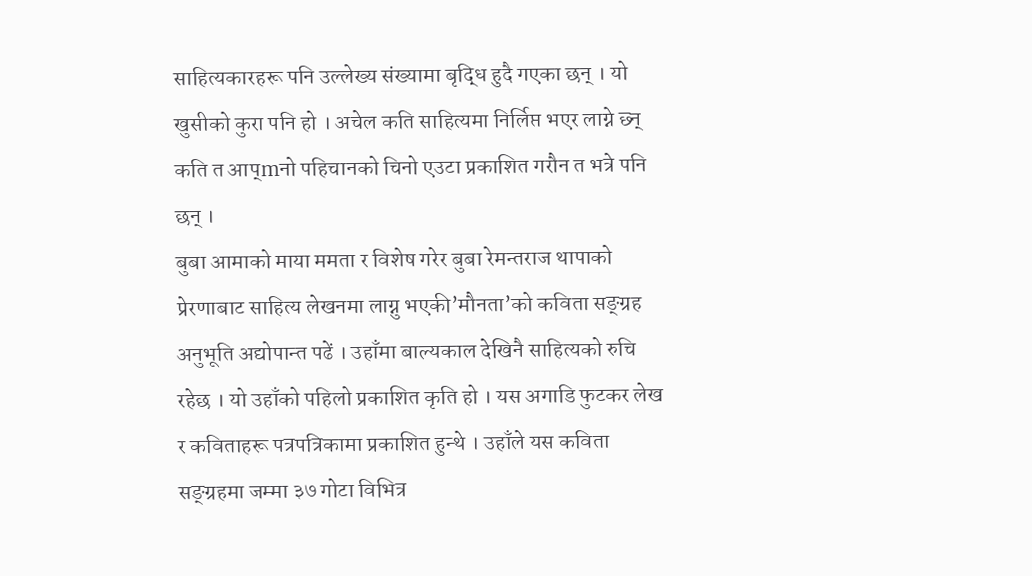साहित्यकारहरू पनि उल्लेख्य संख्यामा बृद्धि हुदै गएका छन् । यो खुसीको कुरा पनि हो । अचेल कति साहित्यमा निर्लिप्त भएर लाग्ने छ्न् कति त आप्mनो पहिचानको चिनो एउटा प्रकाशित गरौन त भत्रे पनि छन् ।
बुबा आमाको माया ममता र विशेष गरेर बुबा रेमन्तराज थापाको प्रेरणाबाट साहित्य लेखनमा लाग्नु भएकी’मौनता’को कविता सङ्ग्रह अनुभूति अद्योपान्त पढें । उहाँमा बाल्यकाल देखिनै साहित्यको रुचि रहेछ । यो उहाँको पहिलो प्रकाशित कृति हो । यस अगाडि फुटकर लेख र कविताहरू पत्रपत्रिकामा प्रकाशित हुन्थे । उहाँले यस कविता सङ्ग्रहमा जम्मा ३७ गोटा विभित्र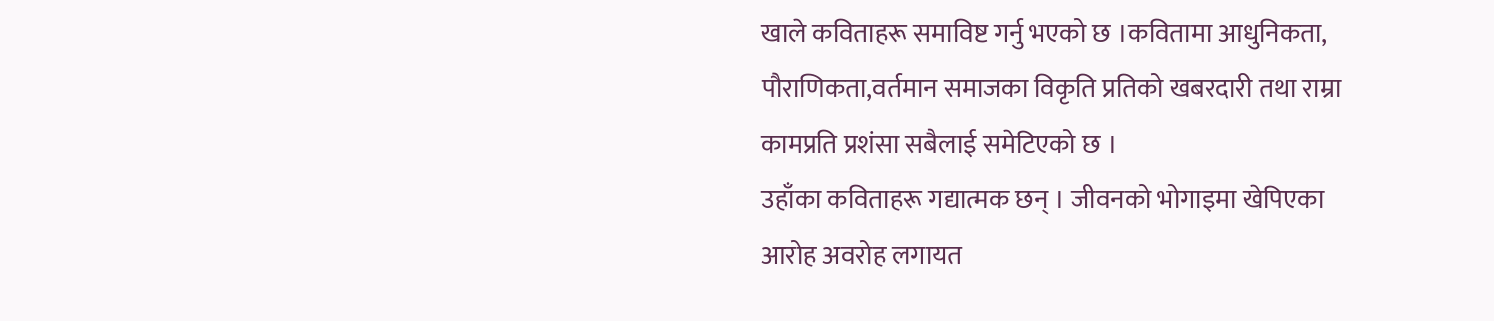खाले कविताहरू समाविष्ट गर्नु भएको छ ।कवितामा आधुनिकता, पौराणिकता,वर्तमान समाजका विकृति प्रतिको खबरदारी तथा राम्रा कामप्रति प्रशंसा सबैलाई समेटिएको छ ।
उहाँका कविताहरू गद्यात्मक छन् । जीवनको भोगाइमा खेपिएका आरोह अवरोह लगायत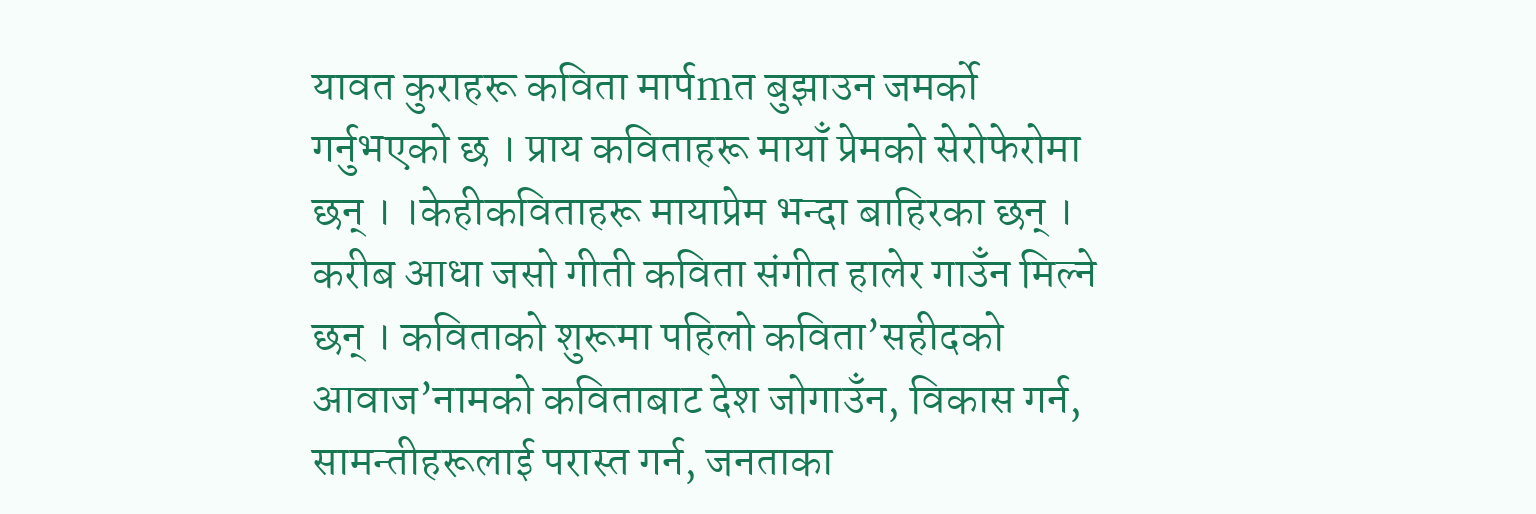यावत कुराहरू कविता मार्पmत बुझाउन जमर्को गर्नुभएको छ । प्राय कविताहरू मायाँ प्रेमको सेरोफेरोमा छन् । ।केहीकविताहरू मायाप्रेम भन्दा बाहिरका छन् । करीब आधा जसो गीती कविता संगीत हालेर गाउँन मिल्ने छन् । कविताको शुरूमा पहिलो कविता’सहीदको आवाज’नामको कविताबाट देश जोगाउँन, विकास गर्न, सामन्तीहरूलाई परास्त गर्न, जनताका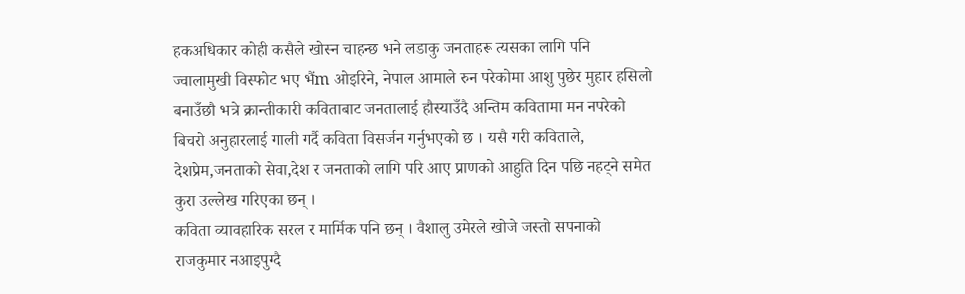हकअधिकार कोही कसैले खोस्न चाहन्छ भने लडाकु जनताहरू त्यसका लागि पनि ज्वालामुखी विस्फोट भए भैंm ओइरिने, नेपाल आमाले रुन परेकोमा आशु पुछेर मुहार हसिलो बनाउँछौ भत्रे क्रान्तीकारी कविताबाट जनतालाई हौस्याउँदै अन्तिम कवितामा मन नपरेको बिचरो अनुहारलाई गाली गर्दै कविता विसर्जन गर्नुभएको छ । यसै गरी कविताले, देशप्रेम,जनताको सेवा,देश र जनताको लागि परि आए प्राणको आहुति दिन पछि नहट्ने समेत कुरा उल्लेख गरिएका छन् ।
कविता व्यावहारिक सरल र मार्मिक पनि छन् । वैशालु उमेरले खोजे जस्तो सपनाको राजकुमार नआइपुग्दै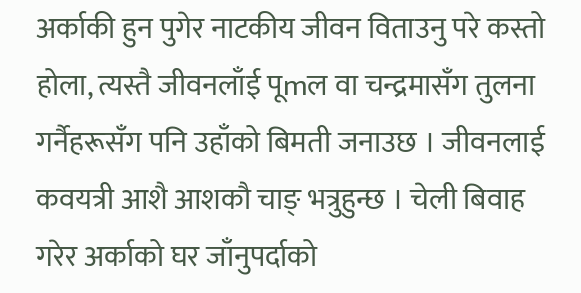अर्काकी हुन पुगेर नाटकीय जीवन विताउनु परे कस्तो होला, त्यस्तै जीवनलाँई पूmल वा चन्द्रमासँग तुलना गर्नैहरूसँग पनि उहाँको बिमती जनाउछ । जीवनलाई कवयत्री आशै आशकौ चाङ् भत्रुहुन्छ । चेली बिवाह गरेर अर्काको घर जाँनुपर्दाको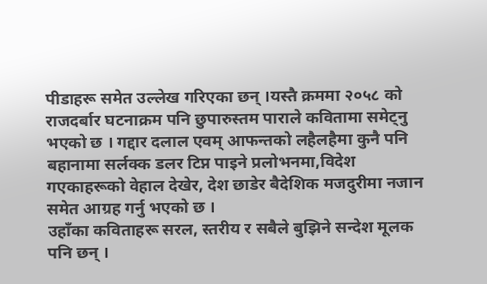पीडाहरू समेत उल्लेख गरिएका छन् ।यस्तै क्रममा २०५८ को राजदर्बार घटनाक्रम पनि छुपारुस्तम पाराले कवितामा समेट्नु भएको छ । गद्दार दलाल एवम् आफन्तको लहैलहैमा कुनै पनि बहानामा सर्लक्क डलर टिप्न पाइने प्रलोभनमा,विदेश गएकाहरूको वेहाल देखेर, देश छाडेर बैदेशिक मजदुरीमा नजान समेत आग्रह गर्नु भएको छ ।
उहाँका कविताहरू सरल, स्तरीय र सबैले बुझिने सन्देश मूलक पनि छन् ।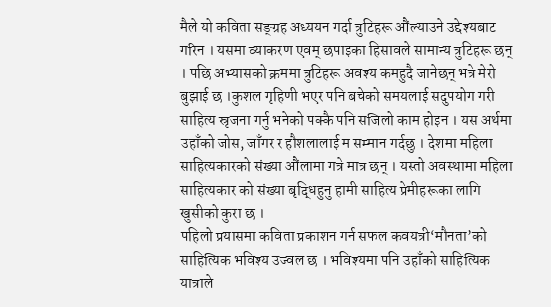मैले यो कविता सङ्ग्रह अध्ययन गर्दा त्रुटिहरू औंल्याउने उद्देश्यबाट गरिन । यसमा व्याकरण एवम् छपाइका हिसावले सामान्य त्रुटिहरू छन् । पछि अभ्यासको क्रममा त्रुटिहरू अवश्य कमहुदै जानेछन् भत्रे मेरो बुझाई छ ।कुशल गृहिणी भएर पनि बचेको समयलाई सदुपयोग गरी साहित्य स्रृजना गर्नु भनेको पक्कै पनि सजिलो काम होइन । यस अर्थमा उहाँको जोस, जाँगर र हौशलालाई म सम्मान गर्दछु । देशमा महिला साहित्यकारको संख्या औंलामा गत्रे मात्र छन् । यस्तो अवस्थामा महिला साहित्यकार को संख्या बृद्धिहुनु हामी साहित्य प्रेमीहरूका लागि खुसीको कुरा छ ।
पहिलो प्रयासमा कविता प्रकाशन गर्न सफल कवयत्री‘मौनता’को साहित्यिक भविश्य उज्वल छ । भविश्यमा पनि उहाँको साहित्यिक यात्राले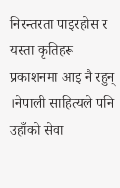निरन्तरता पाइरहोस र यस्ता कृतिहरू प्रकाशनमा आइ नै रहुन् ।नेपाली साहित्यले पनि उहाँको सेवा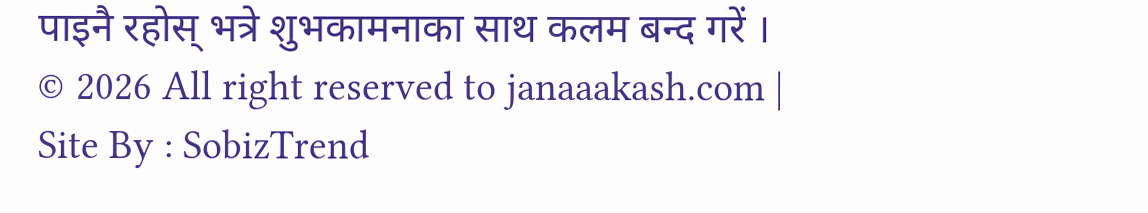पाइनै रहोस् भत्रे शुभकामनाका साथ कलम बन्द गरें ।
© 2026 All right reserved to janaaakash.com | Site By : SobizTrend